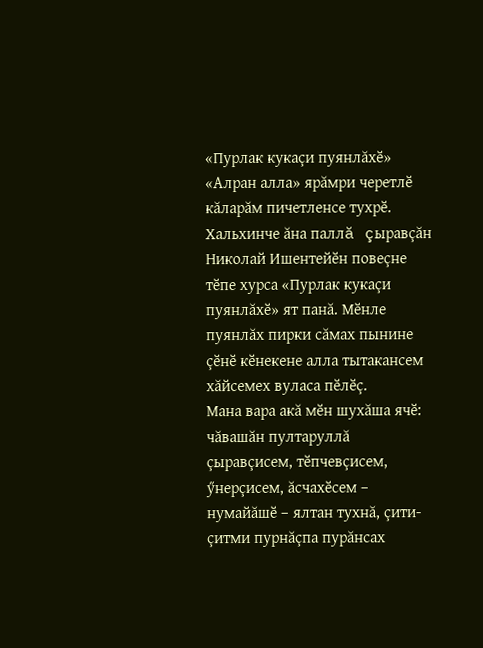«Пурлак кукаçи пуянлăхӗ»
«Алран алла» ярăмри черетлӗ кăларăм пичетленсе тухрӗ. Хальхинче ăна паллă çыравçăн Николай Ишентейӗн повеçне тӗпе хурса «Пурлак кукаçи пуянлăхӗ» ят панă. Мӗнле пуянлăх пирки сăмах пынине çӗнӗ кӗнекене алла тытакансем хăйсемех вуласа пӗлӗç.
Мана вара акă мӗн шухăша ячӗ: чăвашăн пултаруллă çыравçисем, тӗпчевçисем, ӳнерçисем, ăсчахӗсем – нумайăшӗ – ялтан тухнă, çити-çитми пурнăçпа пурăнсах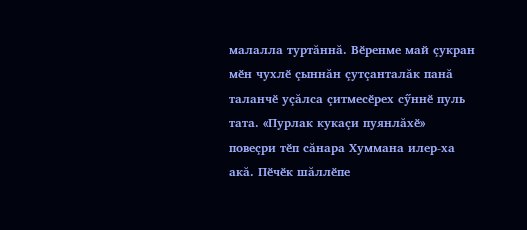малалла туртăннă. Вӗренме май çукран мӗн чухлӗ çыннăн çутçанталăк панă таланчӗ уçăлса çитмесӗрех сӳннӗ пуль тата. «Пурлак кукаçи пуянлăхӗ» повеçри тӗп сăнара Хуммана илер-ха акă. Пӗчӗк шăллӗпе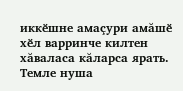иккӗшне амаçури амăшӗ хӗл варринче килтен хăваласа кăларса ярать. Темле нуша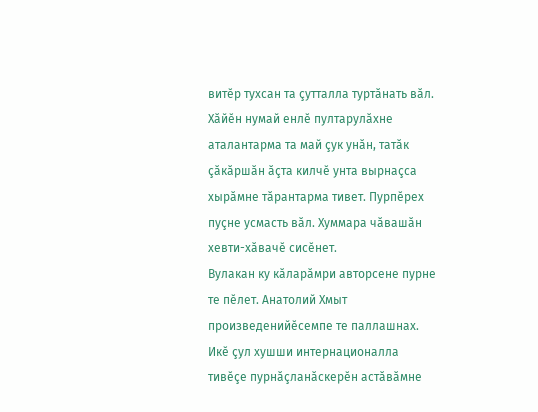витӗр тухсан та çутталла туртăнать вăл. Хăйӗн нумай енлӗ пултарулăхне аталантарма та май çук унăн, татăк çăкăршăн ăçта килчӗ унта вырнаçса хырăмне тăрантарма тивет. Пурпӗрех пуçне усмасть вăл. Хуммара чăвашăн хевти-хăвачӗ сисӗнет.
Вулакан ку кăларăмри авторсене пурне те пӗлет. Анатолий Хмыт произведенийӗсемпе те паллашнах. Икӗ çул хушши интернационалла тивӗçе пурнăçланăскерӗн астăвăмне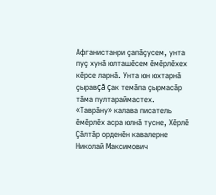Афганистанри çапăçусем, унта пуç хунă юлташӗсем ӗмӗрлӗхех кӗрсе ларнă. Унта юн юхтарнă çыравçă çак темăпа çырмасăр тăма пултараймастех. «Таврăну» калава писатель ӗмӗрлӗх асра юлнă тусне, Хӗрлӗ Çăлтăр орденӗн кавалерне Николай Максимович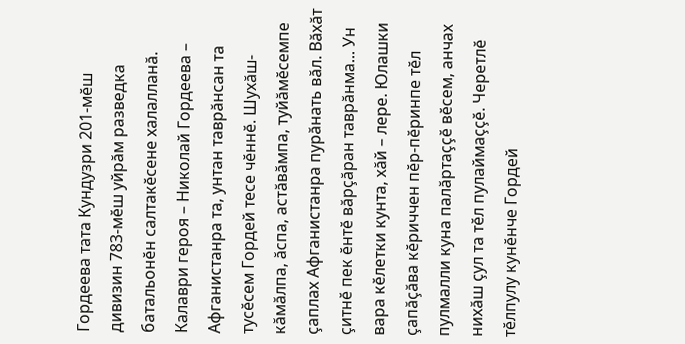Гордеева тата Кундузри 201-мӗш дивизин 783-мӗш уйрăм разведка батальонӗн салтакӗсене халалланă.
Калаври героя – Николай Гордеева – Афганистанра та, унтан таврăнсан та тусӗсем Гордей тесе чӗннӗ. Шухăш-кăмăлпа, ăспа, астăвăмпа, туйăмӗсемпе çаплах Афганистанра пурăнать вăл. Вăхăт çитнӗ пек ӗнтӗ вăрçăран таврăнма... Ун вара кӗлетки кунта, хăй – лере. Юлашки çапăçăва кӗриччен пӗр-пӗринпе тӗл пулмалли куна палăртаççӗ вӗсем, анчах нихăш çул та тӗл пулаймаççӗ. Черетлӗ тӗлпулу кунӗнче Гордей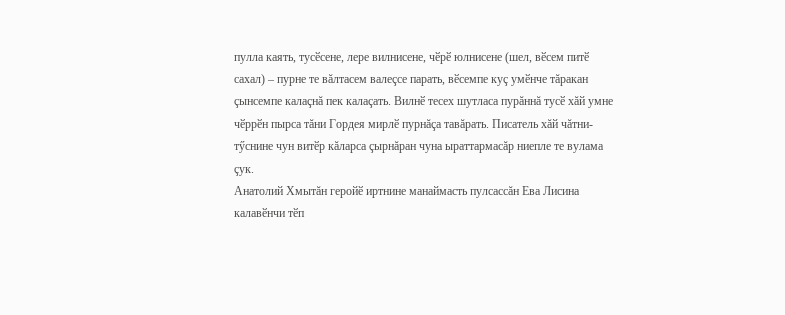пулла каять, тусӗсене, лере вилнисене, чӗрӗ юлнисене (шел, вӗсем питӗ сахал) – пурне те вăлтасем валеçсе парать, вӗсемпе куç умӗнче тăракан çынсемпе калаçнă пек калаçать. Вилнӗ тесех шутласа пурăннă тусӗ хăй умне чӗррӗн пырса тăни Гордея мирлӗ пурнăçа тавăрать. Писатель хăй чăтни-тӳснине чун витӗр кăларса çырнăран чуна ыраттармасăр ниепле те вулама çук.
Анатолий Хмытăн геройӗ иртнине манаймасть пулсассăн Ева Лисина калавӗнчи тӗп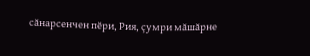сăнарсенчен пӗри, Рия, çумри мăшăрне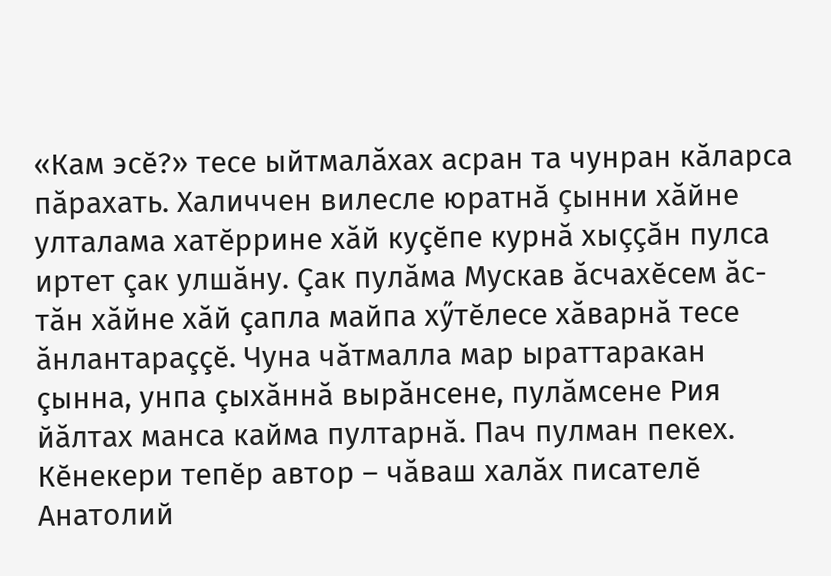«Кам эсӗ?» тесе ыйтмалăхах асран та чунран кăларса пăрахать. Халиччен вилесле юратнă çынни хăйне улталама хатӗррине хăй куçӗпе курнă хыççăн пулса иртет çак улшăну. Çак пулăма Мускав ăсчахӗсем ăс-тăн хăйне хăй çапла майпа хӳтӗлесе хăварнă тесе ăнлантараççӗ. Чуна чăтмалла мар ыраттаракан çынна, унпа çыхăннă вырăнсене, пулăмсене Рия йăлтах манса кайма пултарнă. Пач пулман пекех.
Кӗнекери тепӗр автор – чăваш халăх писателӗ Анатолий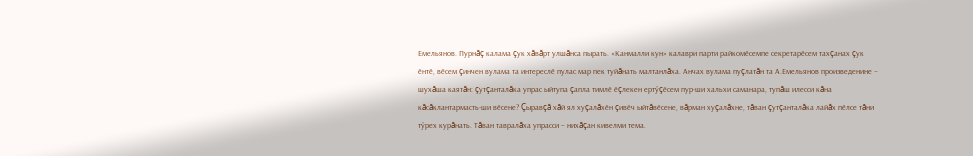Емельянов. Пурнăç калама çук хăвăрт улшăнса пырать. «Канмалли кун» калаври парти райкомӗсемпе секретарӗсем тахçанах çук ӗнтӗ, вӗсем çинчен вулама та интереслӗ пулас мар пек туйăнать малтанлăха. Анчах вулама пуçлатăн та А.Емельянов произведенине – шухăша каятăн: çутçанталăка упрас ыйтупа çапла тимлӗ ӗçлекен ертӳçӗсем пур-ши хальхи саманара, тупăш илесси кăна кăсăклантармасть-ши вӗсене? Çыравçă хăй ял хуçалăхӗн çивӗч ыйтăвӗсене, вăрман хуçалăхне, тăван çутçанталăка лайăх пӗлсе тăни тӳрех курăнать. Тăван тавралăха упрасси – нихăçан кивелми тема.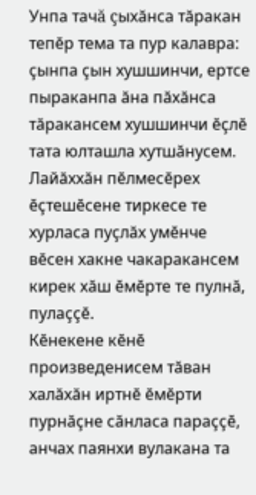Унпа тачă çыхăнса тăракан тепӗр тема та пур калавра: çынпа çын хушшинчи, ертсе пыраканпа ăна пăхăнса тăракансем хушшинчи ӗçлӗ тата юлташла хутшăнусем. Лайăххăн пӗлмесӗрех ӗçтешӗсене тиркесе те хурласа пуçлăх умӗнче вӗсен хакне чакаракансем кирек хăш ӗмӗрте те пулнă, пулаççӗ.
Кӗнекене кӗнӗ произведенисем тăван халăхăн иртнӗ ӗмӗрти пурнăçне сăнласа параççӗ, анчах паянхи вулакана та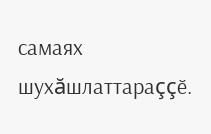самаях шухăшлаттараççӗ.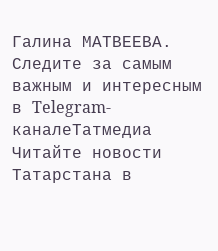Галина МАТВЕЕВА.
Следите за самым важным и интересным в Telegram-каналеТатмедиа
Читайте новости Татарстана в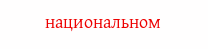национальном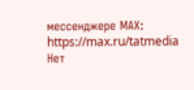мессенджере MАХ: https://max.ru/tatmedia
Нет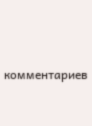комментариев